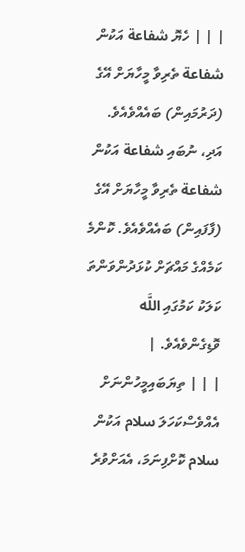| | | ހެޔޮ شفاعة އަކުން شفاعة ތެރިވާ މީހާޔަށް އޭގެ (ދަރުމައިން) ބައެއްވެއެވެ. އަދި، ނުބައި شفاعة އަކުން شفاعة ތެރިވާ މީހާޔަށް އޭގެ (ފާފައިން) ބައެއްވެއެވެ. ކޮންމެ ކަމެއްގެ މައްޗަށް ކުޅަދުންވަންތަ ކަލަކު ކަމުގައި اللَّه ވޮޑިގެންވެއެވެ. |
| | | ތިޔަބައިމީހުންނަށް އެއްވެސްކަހަލަ سلام އަކުން سلام ކޮށްފިނަމަ، އެއަށްވުރެ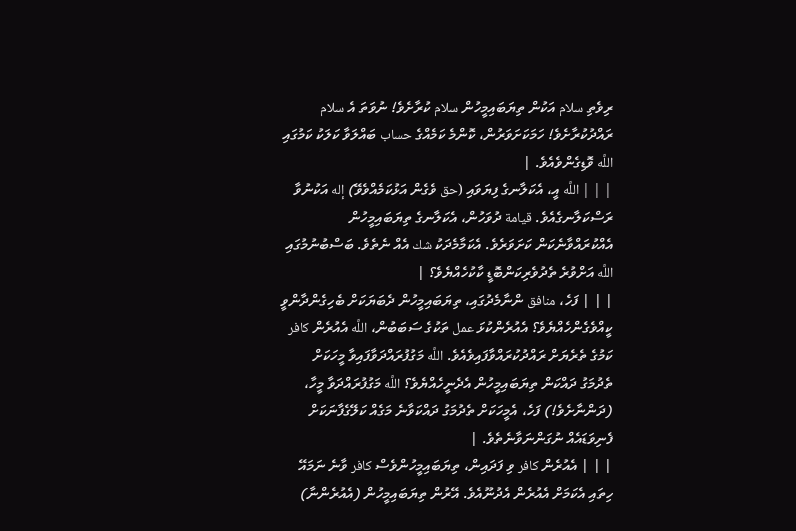ރިވެތި سلام އަކުން ތިޔަބައިމީހުން سلام ކުރާށެވެ! ނުވަތަ އެ سلام ރައްދުކުރާށެވެ! ހަމަކަށަވަރުން، ކޮންމެ ކަމެއްގެ حساب ބައްލަވާ ކަލަކު ކަމުގައި اللَّه ވޮޑިގެންވެއެވެ. |
| | | اللَّه އީ، އެކަލާނގެ ފިޔަވައި (حق ވެގެން އަޅުކަމެއްވެވޭ) إله އަކުނުވާ ރަސްކަލާނގެއެވެ. قيامة ދުވަހުން، އެކަލާނގެ ތިޔަބައިމީހުން އެއްކުރައްވާނެކަން ކަށަވަރެވެ. އެކަމާމެދަކު شك އެއް ނެތެވެ. ބަސްބުނުމުގައި اللَّه އަށްވުރެ ތެދުވެރިކަންބޮޑީ ކާކުހެއްޔެވެ؟ |
| | | ފަހެ، منافق ންނާމެދުގައި، ތިޔަބައިމީހުން ދެބަޔަކަށް ބެހިގެންދާންވީ ކީއްވެގެންހެއްޔެވެ؟ އެއުރެންކުޅަ عمل ތަކުގެ ސަބަބުން، اللَّه އެއުރެން كافر ކަމުގެ ތެރެޔަށް ރައްދުކުރައްވާފައިވެއެވެ. اللَّه މަގުފުރައްދަވާފައިވާ މީހަކަށް ތެދުމަގު ދައްކަން ތިޔަބައިމީހުން އެދެނީހެއްޔެވެ؟ اللَّه މަގުފުރައްދަވާ މީހާ، (ދަންނާށެވެ!) ފަހެ، އެމީހަކަށް ތެދުމަގު ދައްކަވާނެ މަގެއް ކަލޭގެފާނަކަށް ފެނިވަޑައެއް ނުގަންނަވާނެތެވެ. |
| | | އެއުރެން كافر ވި ފަދައިން، ތިޔަބައިމީހުންވެސް كافر ވާނެ ނަމައޭ ހިތައި އެކަމަށް އެއުރެން އެދުނޫއެވެ. އޭރުން ތިޔަބައިމީހުން (އެއުރެންނާ)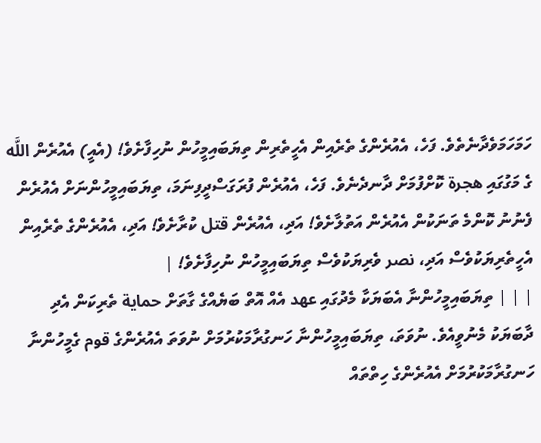ހަމަހަމަވެދާނެތެވެ. ފަހެ، އެއުރެންގެ ތެރެއިން އެހީތެރިން ތިޔަބައިމީހުން ނުހިފާށެވެ! (އެއީ) އެއުރެން اللَّه ގެ މަގުގައި هجرة ކޮށްފުމަށް ދާނދެނެވެ. ފަހެ، އެއުރެން ފުރަގަސްދީފިނަމަ، ތިޔަބައިމީހުންނަށް އެއުރެން ފެނުނު ކޮންމެ ތަނަކުން އެއުރެން އަތުލާށެވެ! އަދި، އެއުރެން قتل ކުރާށެވެ! އަދި، އެއުރެންގެ ތެރެއިން އެހީތެރިޔަކުވެސް އަދި، نصر ވެރިޔަކުވެސް ތިޔަބައިމީހުން ނުހިފާށެވެ! |
| | | ތިޔަބައިމީހުންނާ އެބަޔަކާ މެދުގައި عهد އެއް އޮތް ބަޔެއްގެ ގާތަށް حماية ތެރިކަން އެދި ދާބަޔަކު މެނުވީއެވެ. ނުވަތަ، ތިޔަބައިމީހުންނާ ހަނގުރާމަކުރުމަށް ނުވަތަ އެއުރެންގެ قوم ގެމީހުންނާ ހަނގުރާމަކުރުމަށް އެއުރެންގެ ހިތްތައް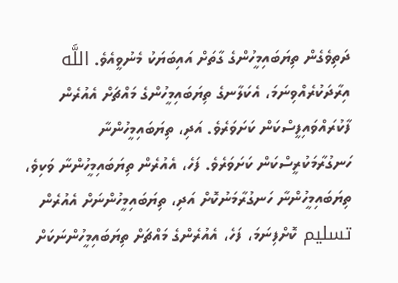ދަތިވެގެން ތިޔަބައިމީހުންގެ ގާތަށް އައިބަޔަކު މެނުވީއެވެ. اللَّه އިރާދަކުރެއްވިނަމަ، އެކަލާނގެ ތިޔަބައިމީހުންގެ މައްޗަށް އެއުރެން ފާކުރައްވައިފީސްކަން ކަށަވަރެވެ. އަދި، ތިޔަބައިމީހުންނާ ހަނގުރާމަކުރީސްކަން ކަށަވަރެވެ. ފަހެ، އެއުރެން ތިޔަބައިމީހުންނާ ވަކިވެ، ތިޔަބައިމީހުންނާ ހަނގުރާމަނުކޮށް އަދި، ތިޔަބައިމީހުންނަށް އެއުރެން تسليم ކޮށްފިނަމަ، ފަހެ، އެއުރެންގެ މައްޗަށް ތިޔަބައިމީހުންނަކަށް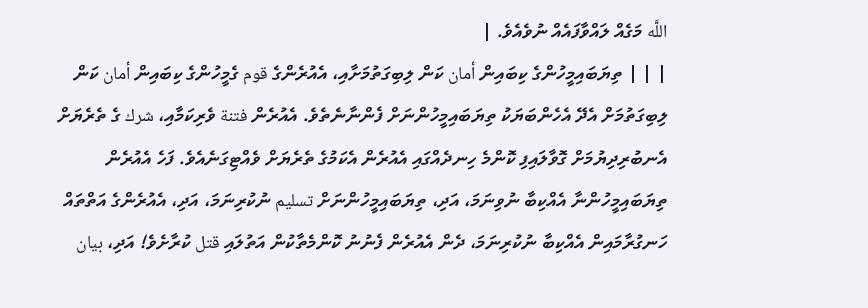اللَّه މަގެއް ލައްވާފައެއް ނުވެއެވެ. |
| | | ތިޔަބައިމީހުންގެ ކިބައިން أمان ކަން ލިބިގަތުމަށާއި، އެއުރެންގެ قوم ގެމީހުންގެ ކިބައިން أمان ކަން ލިބިގަތުމަށް އެދޭ އެހެންބަޔަކު ތިޔަބައިމީހުންނަށް ފެންނާނެތެވެ. އެއުރެން فتنة ވެރިކަމާއި، شرك ގެ ތެރެޔަށް އެނބުރިދިޔުމަށް ގޮވާލައިފި ކޮންމެ ހިނދެއްގައި އެއުރެން އެކަމުގެ ތެރެޔަށް ވެއްޓިގަނެއެވެ. ފަހެ އެއުރެން ތިޔަބައިމީހުންނާ އެއްކިބާ ނުވިނަމަ، އަދި، ތިޔަބައިމީހުންނަށް تسليم ނުކުރިނަމަ، އަދި، އެއުރެންގެ އަތްތައް ހަނގުރާމައިން އެއްކިބާ ނުކުރިނަމަ، ދެން އެއުރެން ފެނުނު ކޮންމެތާކުން އަތުލައި قتل ކުރާށެވެ! އަދި، بيان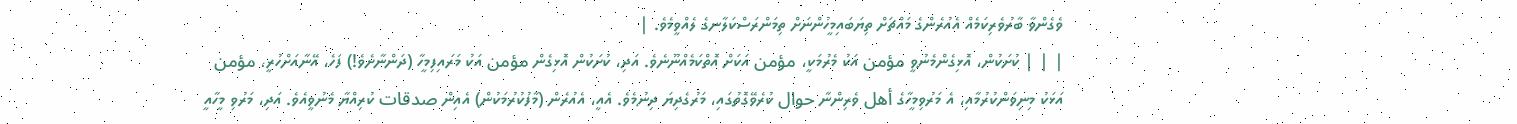ވެގެންވާ ބާރުވެރިކަމެއް އެއުރެންގެ މައްޗަށް ތިޔަބައިމީހުންނަށް ތިމަންރަސްކަލާނގެ ލެއްވީމެވެ. |
| | | ކުށަކުން، އޮޅިގެންމެނުވީ مؤمن އަކު މެރުމަކީ، مؤمن އަކަށް އޮތްކަމެއްނޫނެވެ. އަދި، ކުށަކުން އޮޅިގެން مؤمن އަކު މަރައިފިމީހާ (ދަންނާށެވެ!) ފަހެ، އޭނާއަށްހުރީ، مؤمن އަޅަކު މިނިވަންކުރުމާއި، އެ މަރުވިމީހާގެ أهل ވެރިންނާ حوال ކުރެވޭގޮތުގައި، މަރުގެދިޔަ ދިނުމެވެ. އެއީ، އެއުރެން (މާފުކުރުމަކުން) އެއިން صدقات ކުރިއްޔާ މެނުވީއެވެ. އަދި، މަރުވި މީހާއީ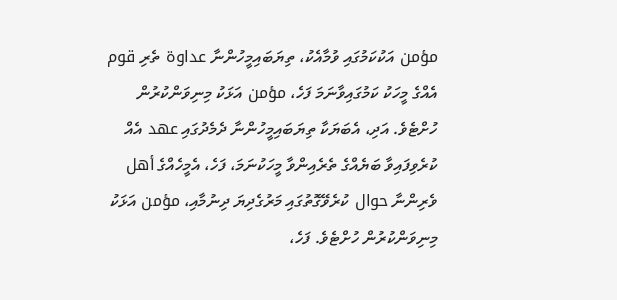مؤمن އަކުކަމުގައި ވުމާއެކު، ތިޔަބައިމީހުންނާ عداوة ތެރި قوم އެއްގެ މީހަކު ކަމުގައިވާނަމަ ފަހެ، مؤمن އަޅަކު މިނިވަންކުރުން ހުށްޓެވެ. އަދި، އެބަޔަކާ ތިޔަބައިމީހުންނާ ދެމެދުގައި عهد އެއް ކުރެވިފައިވާ ބަޔެއްގެ ތެރެއިންވާ މީހަކުނަމަ، ފަހެ، އެމީހެއްގެ أهل ވެރިންނާ حوال ކުރެވޭގޮތުގައި މަރުގެދިޔަ ދިނުމާއި، مؤمن އަޅަކު މިނިވަންކުރުން ހުށްޓެވެ. ފަހެ،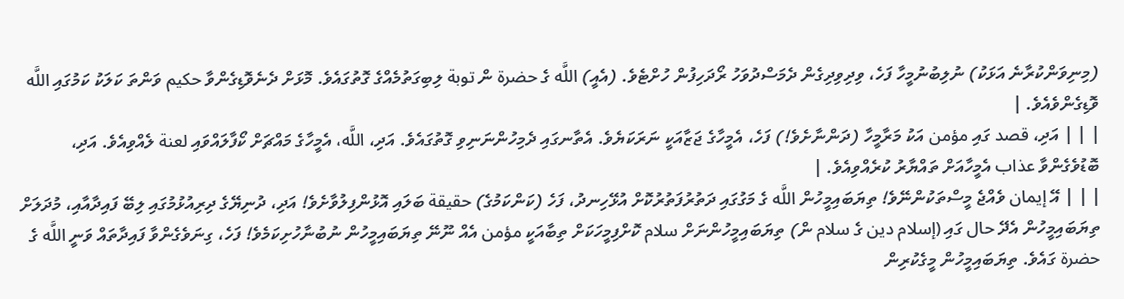(މިނިވަންކުރާނެ އަޅަކު) ނުލިބުނުމީހާ ފަހެ، ވިދިވިދިގެން ދެމަސްދުވަހު ރޯދަހިފުން ހުށްޓެވެ. (އެއީ) اللَّه ގެ حضرة ން توبة ލިބިގަތުމެއްގެ ގޮތުގައެވެ. މޮޅަށް ދެނެވޮޑިގެންވާ حكيم ވަންތަ ކަލަކު ކަމުގައި اللَّه ވޮޑިގެންވެއެވެ. |
| | | އަދި، قصد ގައި مؤمن އަކު މަރާމީހާ (ދަންނާށެވެ!) ފަހެ، އެމީހާގެ ޖަޒާއަކީ ނަރަކަޔެވެ. އެތާނގައި ދެމިހުންނަނިވި ގޮތުގައެވެ. އަދި، اللَّه، އެމީހާގެ މައްޗަށް ކޯފާލައްވައި لعنة ލެއްވިއެވެ. އަދި، ބޮޑުވެގެންވާ عذاب އެމީހާއަށް ތައްޔާރު ކުރެއްވިއެވެ. |
| | | އޭ إيمان ވެއްޖެ މީސްތަކުންނޭވެ! ތިޔަބައިމީހުން اللَّه ގެ މަގުގައި ދަތުރުފަތުރުކޮށް އުޅޭހިނދު، ފަހެ (ކަންކަމުގެ) حقيقة ބަލައި އޮޅުންފިލުވާށެވެ! އަދި، ދުނިޔޭގެ ދިރިއުޅުމުގައި ލިބޭ ފައިދާއާއި، މުދަލަށް ތިޔަބައިމީހުން އެދޭ حال ގައި (إسلام دين ގެ سلام ން) ތިޔަބައިމީހުންނަށް سلام ކޮށްފިމީހަކަށް ތިބާއަކީ مؤمن އެއް ނޫނޭ ތިޔަބައިމީހުން ނުބުނާހުށިކަމެވެ! ފަހެ، ގިނަވެގެންވާ ފައިދާތައް ވަނީ اللَّه ގެ حضرة ގައެވެ. ތިޔަބައިމީހުން މީގެކުރިން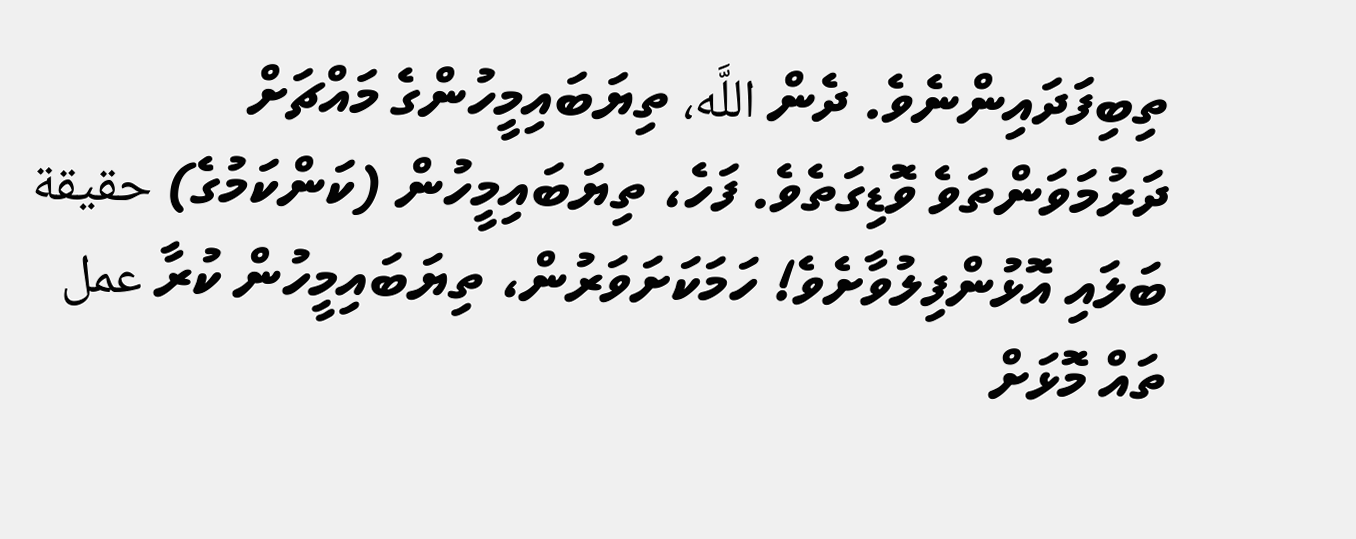ތިބިފަދައިންނެވެ. ދެން اللَّه، ތިޔަބައިމީހުންގެ މައްޗަށް ދަރުމަވަންތަވެ ވޮޑިގަތެވެ. ފަހެ، ތިޔަބައިމީހުން (ކަންކަމުގެ) حقيقة ބަލައި އޮޅުންފިލުވާށެވެ! ހަމަކަށަވަރުން، ތިޔަބައިމީހުން ކުރާ عمل ތައް މޮޅަށް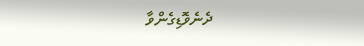ދެނެވޮޑިގެންވާ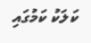ކަލަކު ކަމުގައި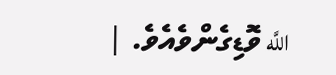اللَّه ވޮޑިގެންވެއެވެ. |